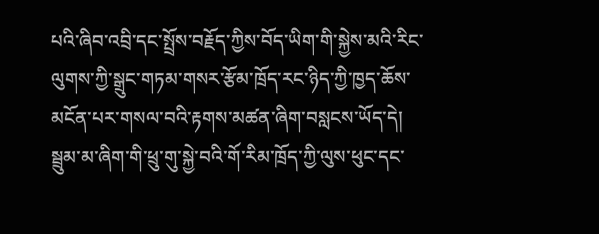པའི་ཞིབ་འབྲི་དང་སྤྲོས་བརྗོད་ཀྱིས་བོད་ཡིག་གི་སྐྱེས་མའི་རིང་ལུགས་ཀྱི་སྒྲུང་གཏམ་གསར་རྩོམ་ཁྲོད་རང་ཉིད་ཀྱི་ཁྱད་ཆོས་མངོན་པར་གསལ་བའི་རྟགས་མཚན་ཞིག་བསླངས་ཡོད་དེ། སྦྲུམ་མ་ཞིག་གི་ཕྲུ་གུ་སྐྱེ་བའི་གོ་རིམ་ཁྲོད་ཀྱི་ལུས་ཕུང་དང་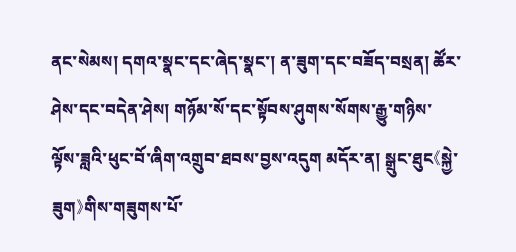ནང་སེམས། དགའ་སྣང་དང་ཞེད་སྣང་། ན་ཟུག་དང་བཟོད་བསྲན། ཚོར་ཤེས་དང་བདེན་ཤེས། གཉོམ་སོ་དང་སྟོབས་ཤུགས་སོགས་རྒྱུ་གཉིས་ལྟོས་ཟླའི་ཕུང་བོ་ཞིག་འགྲུབ་ཐབས་བྱས་འདུག མདོར་ན། སྒྲུང་ཐུང《སྐྱེ་ཟུག》གིས་གཟུགས་པོ་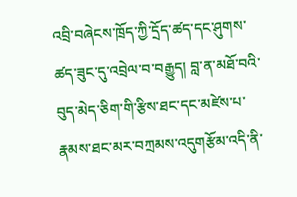འབྲི་བཞེངས་ཁྲོད་ཀྱི་དྲོད་ཚད་དང་ཤུགས་ཚད་ཟུང་དུ་འབྲེལ་བ་བརྒྱུད། བླ་ན་མཐོ་བའི་བུད་མེད་ཅིག་གི་རྩིས་ཐང་དང་མཛེས་པ་རྣམས་ཐང་མར་བཀྲམས་འདུགརྩོམ་འདི་ནི་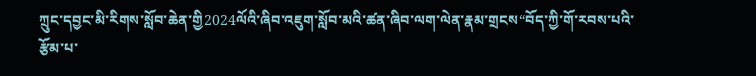ཀྲུང་དབྱང་མི་རིགས་སློབ་ཆེན་གྱི2024ལོའི་ཞིབ་འཇུག་སློབ་མའི་ཚན་ཞིབ་ལག་ལེན་རྣམ་གྲངས“བོད་ཀྱི་གོ་རབས་པའི་རྩོམ་པ་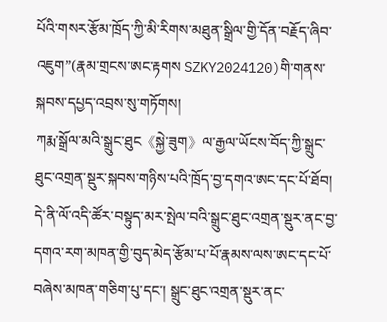པོའི་གསར་རྩོམ་ཁྲོད་ཀྱི་མི་རིགས་མཐུན་སྒྲིལ་གྱི་དོན་བརྗོད་ཞིབ་འཇུག”(རྣམ་གྲངས་ཨང་རྟགས SZKY2024120)གི་གནས་སྐབས་དཔྱད་འབྲས་སུ་གཏོགས།
ཀརྨ་སྒྲོལ་མའི་སྒྲུང་ཐུང《སྐྱེ་ཟུག》ལ་རྒྱལ་ཡོངས་བོད་ཀྱི་སྒྲུང་ཐུང་འགྲན་སྡུར་སྐབས་གཉིས་པའི་ཁྲོད་བྱ་དགའ་ཨང་དང་པོ་ཐོབ། དེ་ནི་ལོ་འདི་ཚོར་བསྟུད་མར་སྤེལ་བའི་སྒྲུང་ཐུང་འགྲན་སྡུར་ནང་བྱ་དགའ་རག་མཁན་གྱི་བུད་མེད་རྩོམ་པ་པོ་རྣམས་ལས་ཨང་དང་པོ་བཞེས་མཁན་གཅིག་པུ་དང་། སྒྲུང་ཐུང་འགྲན་སྡུར་ནང་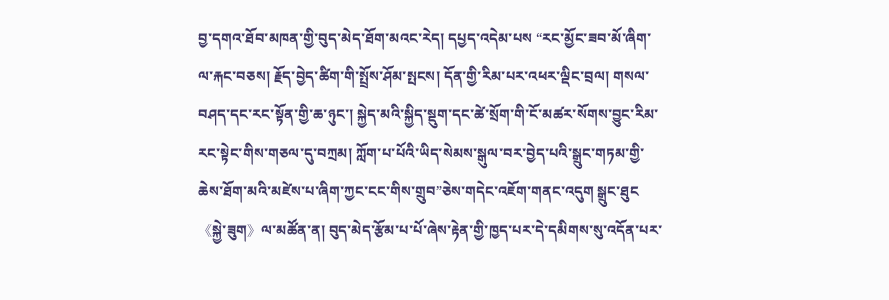བྱ་དགའ་ཐོབ་མཁན་གྱི་བུད་མེད་ཐོག་མའང་རེད། དཔྱད་འདེམ་པས “རང་མྱོང་ཟབ་མོ་ཞིག་ལ་རྐང་བཅས། རྗོད་བྱེད་ཚིག་གི་སྤྲོས་ཤོམ་སྤངས། དོན་གྱི་རིམ་པར་འཕར་ལྡིང་བྲལ། གསལ་བཤད་དང་རང་སྟོན་གྱི་ཆ་ཉུང་། སྐྱེད་མའི་སྐྱིད་སྡུག་དང་ཚེ་སྲོག་གི་ངོ་མཚར་སོགས་བྱུང་རིམ་རང་སྟེང་གིས་གཅལ་དུ་བཀྲམ། ཀློག་པ་པོའི་ཡིད་སེམས་སྒུལ་བར་བྱེད་པའི་སྒྲུང་གཏམ་གྱི་ཆེས་ཐོག་མའི་མཛེས་པ་ཞིག་ཀྱང་ངང་གིས་གྲུབ”ཅེས་གདེང་འཇོག་གནང་འདུག སྒྲུང་ཐུང《སྐྱེ་ཟུག》ལ་མཚོན་ན། བུད་མེད་རྩོམ་པ་པོ་ཞེས་རྟེན་གྱི་ཁྱད་པར་དེ་དམིགས་སུ་འདོན་པར་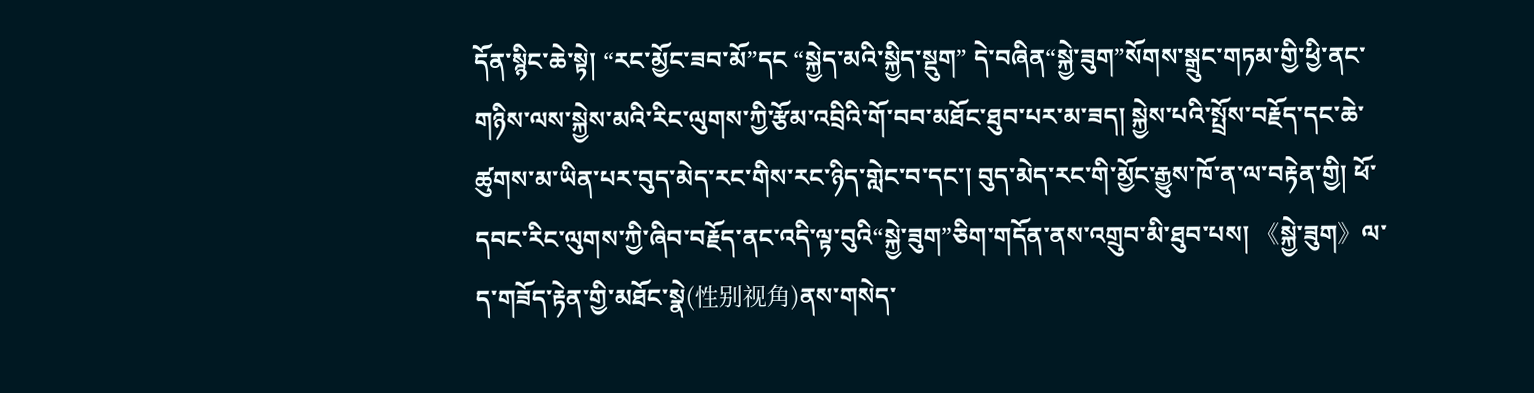དོན་སྙིང་ཆེ་སྟེ། “རང་མྱོང་ཟབ་མོ”དང “སྐྱེད་མའི་སྐྱིད་སྡུག” དེ་བཞིན“སྐྱེ་ཟུག”སོགས་སྒྲུང་གཏམ་གྱི་ཕྱི་ནང་གཉིས་ལས་སྐྱེས་མའི་རིང་ལུགས་ཀྱི་རྩོམ་འབྲིའི་གོ་བབ་མཐོང་ཐུབ་པར་མ་ཟད། སྐྱེས་པའི་སྤྲོས་བརྗོད་དང་ཆེ་ཚུགས་མ་ཡིན་པར་བུད་མེད་རང་གིས་རང་ཉིད་གླེང་བ་དང་། བུད་མེད་རང་གི་མྱོང་རྒྱུས་ཁོ་ན་ལ་བརྟེན་གྱི། ཕོ་དབང་རིང་ལུགས་ཀྱི་ཞིབ་བརྗོད་ནང་འདི་ལྟ་བུའི“སྐྱེ་ཟུག”ཅིག་གདོན་ནས་འགྲུབ་མི་ཐུབ་པས། 《སྐྱེ་ཟུག》ལ་ད་གཟོད་རྟེན་གྱི་མཐོང་སྣེ(性别视角)ནས་གསེད་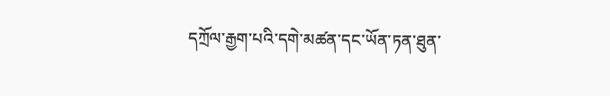དཀྲོལ་རྒྱག་པའི་དགེ་མཚན་དང་ཡོན་ཏན་ཐུན་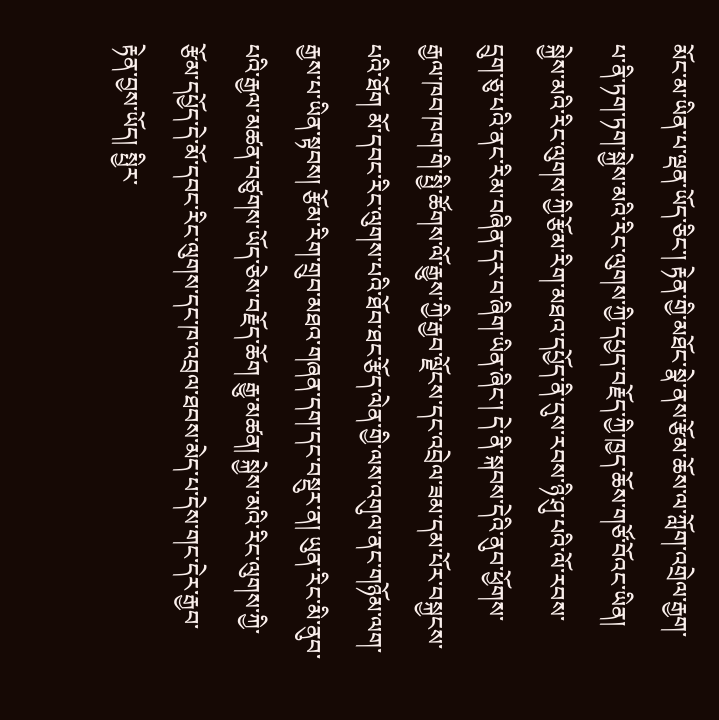མོང་མ་ཡིན་པ་ལྡན་ཡོད་ཅིང་། རྟེན་གྱི་མཐོང་སྣེ་ནས་རྩོམ་ཆོས་ལ་ཀློག་འགྲེལ་རྒྱག་པ་ནི་ཏག་ཏག་སྐྱེས་མའི་རིང་ལུགས་ཀྱི་དཔྱད་བརྗོད་ཀྱི་ཁྱད་ཆོས་གཙོ་བོའང་ཡིན།
སྐྱེས་མའི་རིང་ལུགས་ཀྱི་རྩོམ་རིག་མཐའ་དཔྱོད་ནི་དུས་རབས་ཉི་ཤུ་པའི་ལོ་རབས་དྲུག་ཅུ་པའི་ནང་རིམ་བཞིན་དར་བ་ཞིག་ཡིན་ཞིང་། དེ་ནི་སྐབས་དེའི་ནུབ་ཕྱོགས་རྒྱལ་ཁབ་ཁག་གི་སྤྱི་ཚོགས་ལོ་རྒྱུས་ཀྱི་རྒྱབ་ལྗོངས་དང་འབྲེལ་ཟམ་དམ་པོར་བསྐྱངས་པའི་ཐོག མོ་དབང་རིང་ལུགས་པའི་ཐོབ་ཐང་རྩོད་ལེན་གྱི་ལས་འགུལ་ནང་གཉོམ་ལག་རྒྱས་པ་ཡིན་སྟབས། རྩོམ་རིག་གྲུབ་མཐའ་གཞན་དག་དང་བསྡུར་ན། ཡུན་རིང་མི་ནུབ་པའི་རྒྱལ་མཚན་བཙུགས་ཡོད་ཅེས་བརྗོད་ཆོག རྒྱུ་མཚན། སྐྱེས་མའི་རིང་ལུགས་ཀྱི་རྩོམ་དཔྱོད་དེ་མོ་དབང་རིང་ལུགས་དང་ཁ་འབྲལ་ཐབས་མེད་པ་དེས་གང་དེར་རྒྱབ་རྟེན་བྱས་ཡོད། སྤྱིར་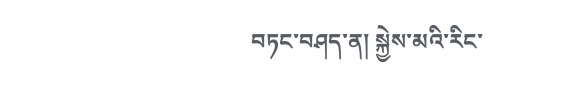བཏང་བཤད་ན། སྐྱེས་མའི་རིང་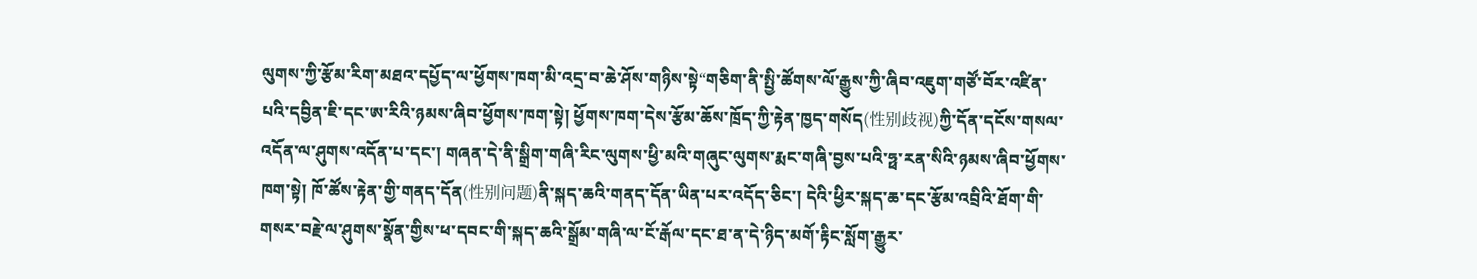ལུགས་ཀྱི་རྩོམ་རིག་མཐའ་དཔྱོད་ལ་ཕྱོགས་ཁག་མི་འདྲ་བ་ཆེ་ཤོས་གཉིས་སྟེ“གཅིག་ནི་སྤྱི་ཚོགས་ལོ་རྒྱུས་ཀྱི་ཞིབ་འཇུག་གཙོ་བོར་འཛིན་པའི་དབྱིན་ཇི་དང་ཨ་རིའི་ཉམས་ཞིབ་ཕྱོགས་ཁག་སྟེ། ཕྱོགས་ཁག་དེས་རྩོམ་ཆོས་ཁྲོད་ཀྱི་རྟེན་ཁྱད་གསོད(性别歧视)ཀྱི་དོན་དངོས་གསལ་འདོན་ལ་ཤུགས་འདོན་པ་དང་། གཞན་དེ་ནི་སྒྲིག་གཞི་རིང་ལུགས་ཕྱི་མའི་གཞུང་ལུགས་རྨང་གཞི་བྱས་པའི་ཧྥ་རན་སིའི་ཉམས་ཞིབ་ཕྱོགས་ཁག་སྟེ། ཁོ་ཚོས་རྟེན་གྱི་གནད་དོན(性别问题)ནི་སྐད་ཆའི་གནད་དོན་ཡིན་པར་འདོད་ཅིང་། དེའི་ཕྱིར་སྐད་ཆ་དང་རྩོམ་འབྲིའི་ཐོག་གི་གསར་བརྗེ་ལ་ཤུགས་སྣོན་གྱིས་ཕ་དབང་གི་སྐད་ཆའི་སྒྲོམ་གཞི་ལ་ངོ་རྒོལ་དང་ཐ་ན་དེ་ཉིད་མགོ་རྟིང་སློག་རྒྱུར་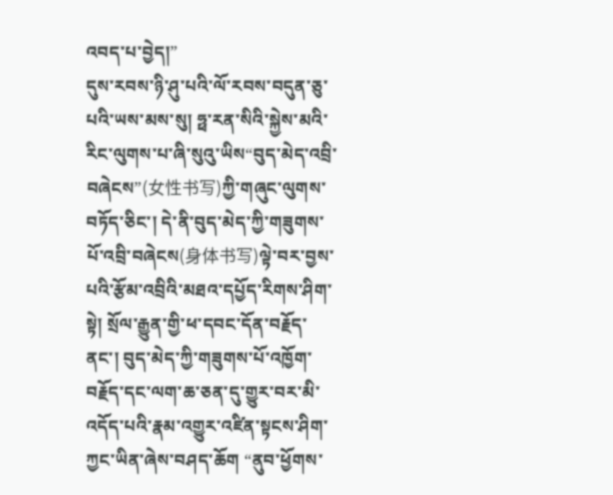འབད་པ་བྱེད།”
དུས་རབས་ཉི་ཤུ་པའི་ལོ་རབས་བདུན་ཅུ་པའི་ཡས་མས་སུ། ཧྥ་རན་སིའི་སྐྱེས་མའི་རིང་ལུགས་པ་ཞི་སུའུ་ཡིས“བུད་མེད་འབྲི་བཞེངས”(女性书写)ཀྱི་གཞུང་ལུགས་བཏོད་ཅིང་། དེ་ནི་བུད་མེད་ཀྱི་གཟུགས་པོ་འབྲི་བཞེངས(身体书写)ལྟེ་བར་བྱས་པའི་རྩོམ་འབྲིའི་མཐའ་དཔྱོད་རིགས་ཤིག་སྟེ། སྲོལ་རྒྱུན་གྱི་ཕ་དབང་དོན་བརྗོད་ནང་། བུད་མེད་ཀྱི་གཟུགས་པོ་འཁྱོག་བརྗོད་དང་ལག་ཆ་ཅན་དུ་གྱུར་བར་མི་འདོད་པའི་རྣམ་འགྱུར་འཛིན་སྟངས་ཤིག་ཀྱང་ཡིན་ཞེས་བཤད་ཆོག “ནུབ་ཕྱོགས་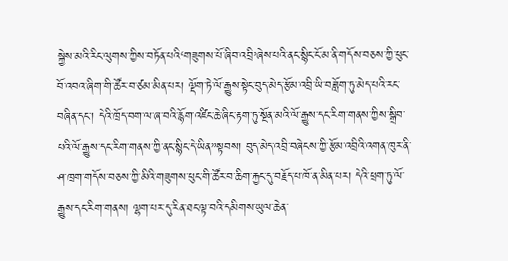སྐྱེས་མའི་རིང་ལུགས་ཀྱིས་བཏོན་པའི‘གཟུགས་པོ་ཞིབ་འབྲི’ཞེས་པའི་ནང་སྙིང་ངོ་མ་ནི་གདོས་བཅས་ཀྱི་ཕུང་བོ་འབའ་ཞིག་གི་ཚོར་བ་ཙམ་མིན་པར། ལྡོག་ཏེ་ལོ་རྒྱུས་སྟེང་བུད་མེད་རྩོམ་འབྲི་ཡི་བཟློག་ཏུ་མེད་པའི་རང་བཞིན་དང་། དེའི་ཁྲོད་བག་ལ་ཞ་བའི་རྙོག་འཛིང་ཆེ་ཞིང་རྟག་ཏུ་སྔོན་མའི་ལོ་རྒྱུས་དང་རིག་གནས་ཀྱིས་སྒྲིབ་པའི་ལོ་རྒྱུས་དང་རིག་གནས་ཀྱི་ནང་སྙིང་དེ་ཡིན”སྟབས། བུད་མེད་འབྲི་བཞེངས་ཀྱི་རྩོམ་འབྲིའི་འགན་ཁུར་ནི་ཤ་ཁྲག་གདོས་བཅས་ཀྱི་མིའི་གཟུགས་ཕུང་གི་ཚོར་བ་ཆིག་རྐྱང་དུ་བརྗོད་པ་ཁོ་ན་མིན་པར། དེའི་ཕྲག་ཏུ་ལོ་རྒྱུས་དང་རིག་གནས། ལྷག་པར་དུ་རིན་ཐང་ལྟ་བའི་དམིགས་ཡུལ་ཆེན་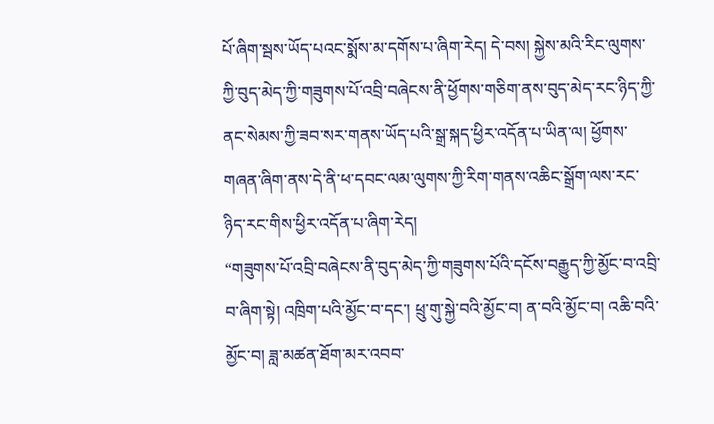པོ་ཞིག་སྦས་ཡོད་པའང་སྨོས་མ་དགོས་པ་ཞིག་རེད། དེ་བས། སྐྱེས་མའི་རིང་ལུགས་ཀྱི་བུད་མེད་ཀྱི་གཟུགས་པོ་འབྲི་བཞེངས་ནི་ཕྱོགས་གཅིག་ནས་བུད་མེད་རང་ཉིད་ཀྱི་ནང་སེམས་ཀྱི་ཟབ་སར་གནས་ཡོད་པའི་སྒྲ་སྐད་ཕྱིར་འདོན་པ་ཡིན་ལ། ཕྱོགས་གཞན་ཞིག་ནས་དེ་ནི་ཕ་དབང་ལམ་ལུགས་ཀྱི་རིག་གནས་འཆིང་སྒྲོག་ལས་རང་ཉིད་རང་གིས་ཕྱིར་འདོན་པ་ཞིག་རེད།
“གཟུགས་པོ་འབྲི་བཞེངས་ནི་བུད་མེད་ཀྱི་གཟུགས་པོའི་དངོས་བརྒྱུད་ཀྱི་མྱོང་བ་འབྲི་བ་ཞིག་སྟེ། འཁྲིག་པའི་མྱོང་བ་དང་། ཕྲུ་གུ་སྐྱེ་བའི་མྱོང་བ། ན་བའི་མྱོང་བ། འཆི་བའི་མྱོང་བ། ཟླ་མཚན་ཐོག་མར་འབབ་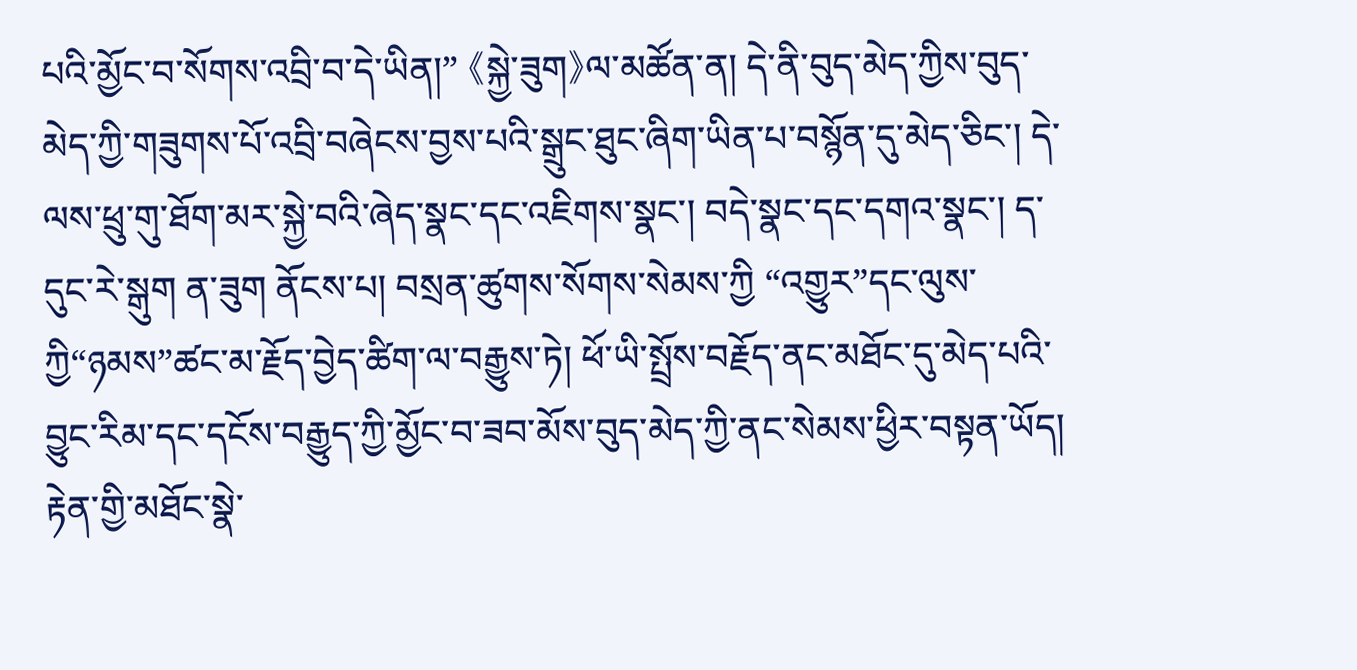པའི་མྱོང་བ་སོགས་འབྲི་བ་དེ་ཡིན།” 《སྐྱེ་ཟུག》ལ་མཚོན་ན། དེ་ནི་བུད་མེད་ཀྱིས་བུད་མེད་ཀྱི་གཟུགས་པོ་འབྲི་བཞེངས་བྱས་པའི་སྒྲུང་ཐུང་ཞིག་ཡིན་པ་བསྙོན་དུ་མེད་ཅིང་། དེ་ལས་ཕྲུ་གུ་ཐོག་མར་སྐྱེ་བའི་ཞེད་སྣང་དང་འཇིགས་སྣང་། བདེ་སྣང་དང་དགའ་སྣང་། ད་དུང་རེ་སྒུག ན་ཟུག ནོངས་པ། བསྲན་ཚུགས་སོགས་སེམས་ཀྱི “འགྱུར”དང་ལུས་ཀྱི“ཉམས”ཚང་མ་རྗོད་བྱེད་ཚིག་ལ་བརྒྱུས་ཏེ། ཕོ་ཡི་སྤྲོས་བརྗོད་ནང་མཐོང་དུ་མེད་པའི་བྱུང་རིམ་དང་དངོས་བརྒྱུད་ཀྱི་མྱོང་བ་ཟབ་མོས་བུད་མེད་ཀྱི་ནང་སེམས་ཕྱིར་བསྟན་ཡོད། རྟེན་གྱི་མཐོང་སྣེ་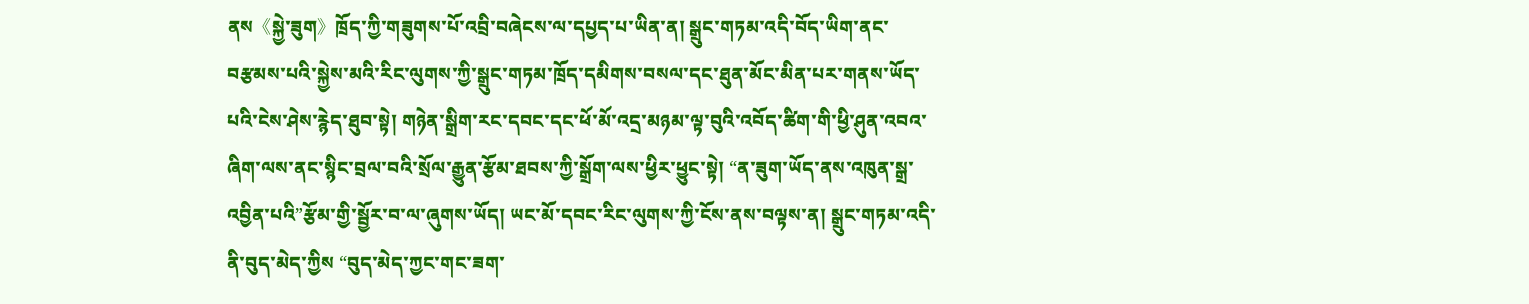ནས《སྐྱེ་ཟུག》ཁྲོད་ཀྱི་གཟུགས་པོ་འབྲི་བཞེངས་ལ་དཔྱད་པ་ཡིན་ན། སྒྲུང་གཏམ་འདི་བོད་ཡིག་ནང་བརྩམས་པའི་སྐྱེས་མའི་རིང་ལུགས་ཀྱི་སྒྲུང་གཏམ་ཁྲོད་དམིགས་བསལ་དང་ཐུན་མོང་མིན་པར་གནས་ཡོད་པའི་ངེས་ཤེས་རྙེད་ཐུབ་སྟེ། གཉེན་སྒྲིག་རང་དབང་དང་ཕོ་མོ་འདྲ་མཉམ་ལྟ་བུའི་འབོད་ཚིག་གི་ཕྱི་ཤུན་འབའ་ཞིག་ལས་ནང་སྙིང་བྲལ་བའི་སྲོལ་རྒྱུན་རྩོམ་ཐབས་ཀྱི་སྒྲོག་ལས་ཕྱིར་ཕྱུང་སྟེ། “ན་ཟུག་ཡོད་ནས་འཁུན་སྒྲ་འབྱིན་པའི”རྩོམ་གྱི་སྦྱོར་བ་ལ་ཞུགས་ཡོད། ཡང་མོ་དབང་རིང་ལུགས་ཀྱི་ངོས་ནས་བལྟས་ན། སྒྲུང་གཏམ་འདི་ནི་བུད་མེད་ཀྱིས “བུད་མེད་ཀྱང་གང་ཟག་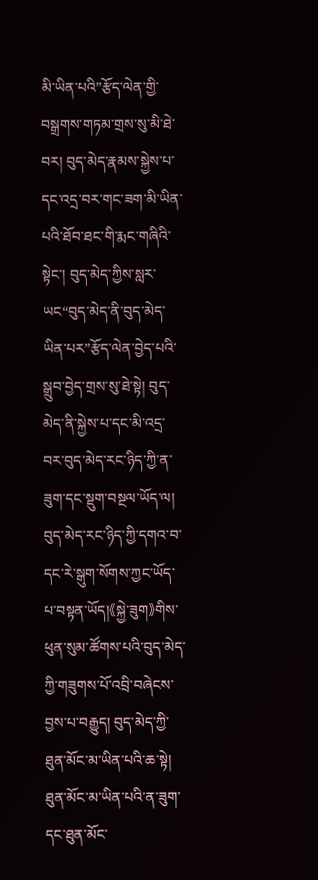མི་ཡིན་པའི”རྩོད་ལེན་གྱི་བསྒྲགས་གཏམ་གྲས་སུ་མི་ཐེ་བར། བུད་མེད་རྣམས་སྐྱེས་པ་དང་འདྲ་བར་གང་ཟག་མི་ཡིན་པའི་ཐོབ་ཐང་གི་རྨང་གཞིའི་སྟེང་། བུད་མེད་ཀྱིས་སླར་ཡང“བུད་མེད་ནི་བུད་མེད་ཡིན་པར”རྩོད་ལེན་བྱེད་པའི་སྒྲུབ་བྱེད་གྲས་སུ་ཐེ་སྟེ། བུད་མེད་ནི་སྐྱེས་པ་དང་མི་འདྲ་བར་བུད་མེད་རང་ཉིད་ཀྱི་ན་ཟུག་དང་སྡུག་བསྔལ་ཡོད་ལ། བུད་མེད་རང་ཉིད་ཀྱི་དགའ་བ་དང་རེ་སྒུག་སོགས་ཀྱང་ཡོད་པ་བསྟན་ཡོད།《སྐྱེ་ཟུག》གིས་ཕུན་སུམ་ཚོགས་པའི་བུད་མེད་ཀྱི་གཟུགས་པོ་འབྲི་བཞེངས་བྱས་པ་བརྒྱུད། བུད་མེད་ཀྱི་ཐུན་མོང་མ་ཡིན་པའི་ཆ་སྟེ། ཐུན་མོང་མ་ཡིན་པའི་ན་ཟུག་དང་ཐུན་མོང་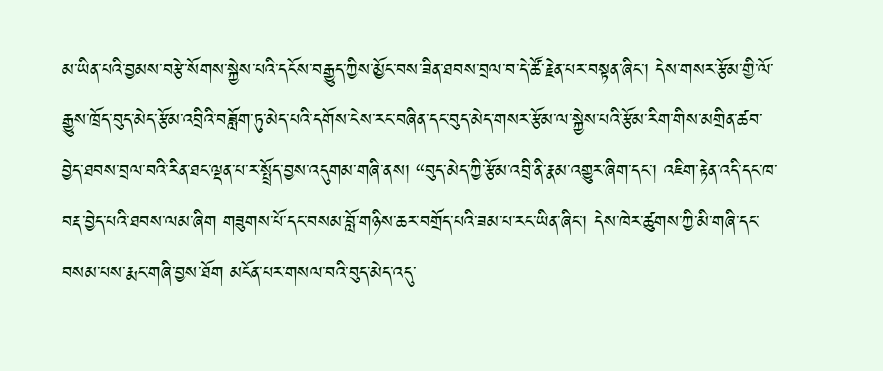མ་ཡིན་པའི་བྱམས་བརྩེ་སོགས་སྐྱེས་པའི་དངོས་བརྒྱུད་ཀྱིས་མྱོང་བས་ཟིན་ཐབས་བྲལ་བ་དེ་ཚོ་རྗེན་པར་བསྟན་ཞིང་། དེས་གསར་རྩོམ་གྱི་ལོ་རྒྱུས་ཁྲོད་བུད་མེད་རྩོམ་འབྲིའི་བཟློག་ཏུ་མེད་པའི་དགོས་ངེས་རང་བཞིན་དང་བུད་མེད་གསར་རྩོམ་ལ་སྐྱེས་པའི་རྩོམ་རིག་གིས་མགྲིན་ཚབ་བྱེད་ཐབས་བྲལ་བའི་རིན་ཐང་ལྡན་པ་ར་སྤྲོད་བྱས་འདུགམ་གཞི་ནས། “བུད་མེད་ཀྱི་རྩོམ་འབྲི་ནི་རྣམ་འགྱུར་ཞིག་དང་། འཇིག་རྟེན་འདི་དང་ཁ་བརྡ་བྱེད་པའི་ཐབས་ལམ་ཞིག གཟུགས་པོ་དང་བསམ་བློ་གཉིས་ཆར་བགྲོད་པའི་ཟམ་པ་རང་ཡིན་ཞིང་། དེས་ཁེར་ཚུགས་ཀྱི་མི་གཞི་དང་བསམ་པས་རྨང་གཞི་བྱས་ཐོག མངོན་པར་གསལ་བའི་བུད་མེད་འདུ་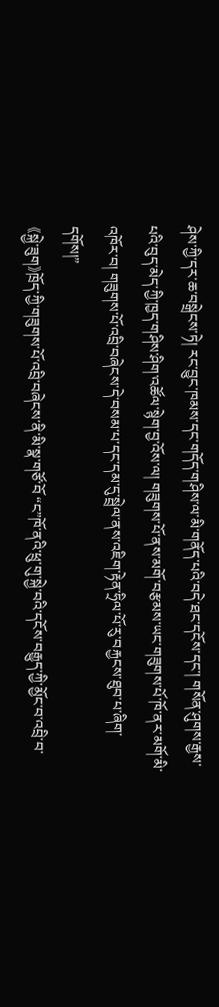ཤེས་ཀྱི་དར་ཆ་བསྒྲེངས་ཏེ། རང་བྱུང་ཁམས་དང་གདོད་གཤིས་ལ་མི་གནོད་པའི་བདེ་ཐང་དངོས་དང་། གསོན་ཤུགས་རྒྱས་པའི་བུད་མེད་ཀྱི་ཁྱད་གཤིས་ཤིག་འཚོལ་སྙེག་བྱ་འོས་ལ། གཟུགས་པོ་ནས་མགོ་བརྩམས་ཡང་གཟུགས་པོ་ཁོ་ནར་མགོ་མི་འཁོར་བ། གཟུགས་པོ་འབྲི་བཞེངས་དེ་བསམ་པ་དང་དམ་དུ་སྦྲེལ་ནས་འཇིག་རྟེན་ཧྲིལ་པོ་རུ་བརྐྱངས་ཐུབ་པ་ཞིག་དགོས།”
《སྐྱེ་ཟུག》ཁྲོད་ཀྱི་གཟུགས་པོ་འབྲི་བཞེངས་ནི་མི་སྣ་གཙོ་བོ “ང”ཁོ་ནའི་ཕྲུ་གུ་སྐྱེ་བའི་དངོས་བརྒྱུད་ཀྱི་མྱོང་བ་འབྲི་བ་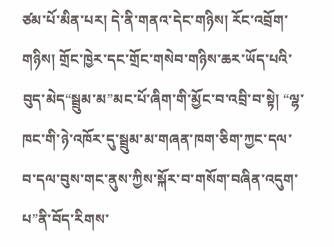ཙམ་པོ་མིན་པར། དེ་ནི་གནའ་དེང་གཉིས། རོང་འབྲོག་གཉིས། གྲོང་ཁྱེར་དང་གྲོང་གསེབ་གཉིས་ཆར་ཡོད་པའི་བུད་མེད“སྦྲུམ་མ”མང་པོ་ཞིག་གི་མྱོང་བ་འབྲི་བ་སྟེ། “ལྷ་ཁང་གི་ཉེ་འཁོར་དུ་སྦྲུམ་མ་གཞན་ཁག་ཅིག་ཀྱང་དལ་བ་དལ་བུས་གང་ནུས་ཀྱིས་སྐོར་བ་གསོག་བཞིན་འདུག་པ”ནི་བོད་རིགས་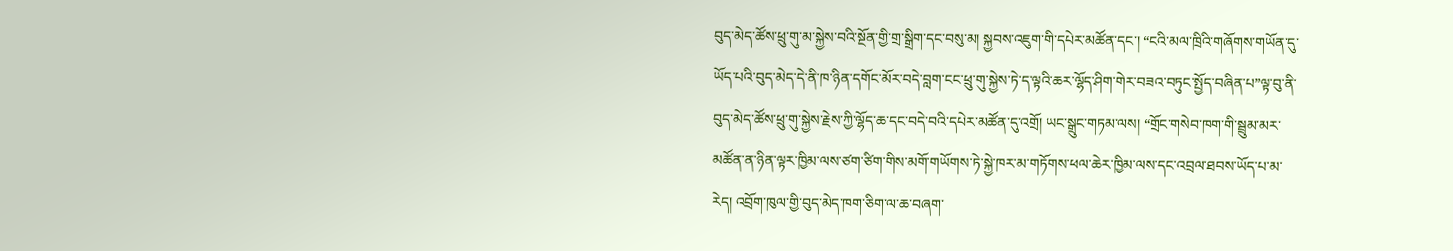བུད་མེད་ཚོས་ཕྲུ་གུ་མ་སྐྱེས་བའི་སྔོན་གྱི་གྲ་སྒྲིག་དང་བསུ་མ། སྐྱབས་འཇུག་གི་དཔེར་མཚོན་དང་། “ངའི་མལ་ཁྲིའི་གཞོགས་གཡོན་དུ་ཡོད་པའི་བུད་མེད་དེ་ནི་ཁ་ཉིན་དགོང་མོར་བདེ་བླག་ངང་ཕྲུ་གུ་སྐྱེས་ཏེ་ད་ལྟའི་ཆར་ལྷོད་ཤིག་གེར་བཟའ་བཏུང་སྤྱོད་བཞིན་པ”ལྟ་བུ་ནི་བུད་མེད་ཚོས་ཕྲུ་གུ་སྐྱེས་རྗེས་ཀྱི་ལྷོད་ཆ་དང་བདེ་བའི་དཔེར་མཚོན་དུ་འགྲོ། ཡང་སྒྲུང་གཏམ་ལས། “གྲོང་གསེབ་ཁག་གི་སྦྲུམ་མར་མཚོན་ན་ཉིན་ལྟར་ཁྱིམ་ལས་ཙག་ཙིག་གིས་མགོ་གཡོགས་ཏེ་སྐྱེ་ཁར་མ་གཏོགས་ཕལ་ཆེར་ཁྱིམ་ལས་དང་འབྲལ་ཐབས་ཡོད་པ་མ་རེད། འབྲོག་ཁུལ་གྱི་བུད་མེད་ཁག་ཅིག་ལ་ཆ་བཞག་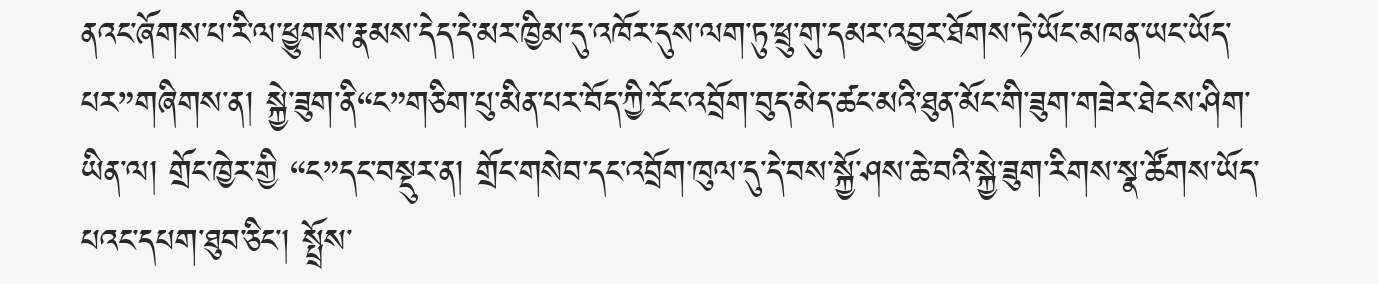ནའང་ཞོགས་པ་རི་ལ་ཕྱུགས་རྣམས་དེད་དེ་མར་ཁྱིམ་དུ་འཁོར་དུས་ལག་ཏུ་ཕྲུ་གུ་དམར་འབྱར་ཐོགས་ཏེ་ཡོང་མཁན་ཡང་ཡོད་པར”གཞིགས་ན། སྐྱེ་ཟུག་ནི“ང”གཅིག་པུ་མིན་པར་བོད་ཀྱི་རོང་འབྲོག་བུད་མེད་ཚང་མའི་ཐུན་མོང་གི་ཟུག་གཟེར་ཐེངས་ཤིག་ཡིན་ལ། གྲོང་ཁྱེར་གྱི “ང”དང་བསྡུར་ན། གྲོང་གསེབ་དང་འབྲོག་ཁུལ་དུ་དེ་བས་སྐྱོ་ཤས་ཆེ་བའི་སྐྱེ་ཟུག་རིགས་སྣ་ཚོགས་ཡོད་པའང་དཔག་ཐུབ་ཅིང་། སྤྲོས་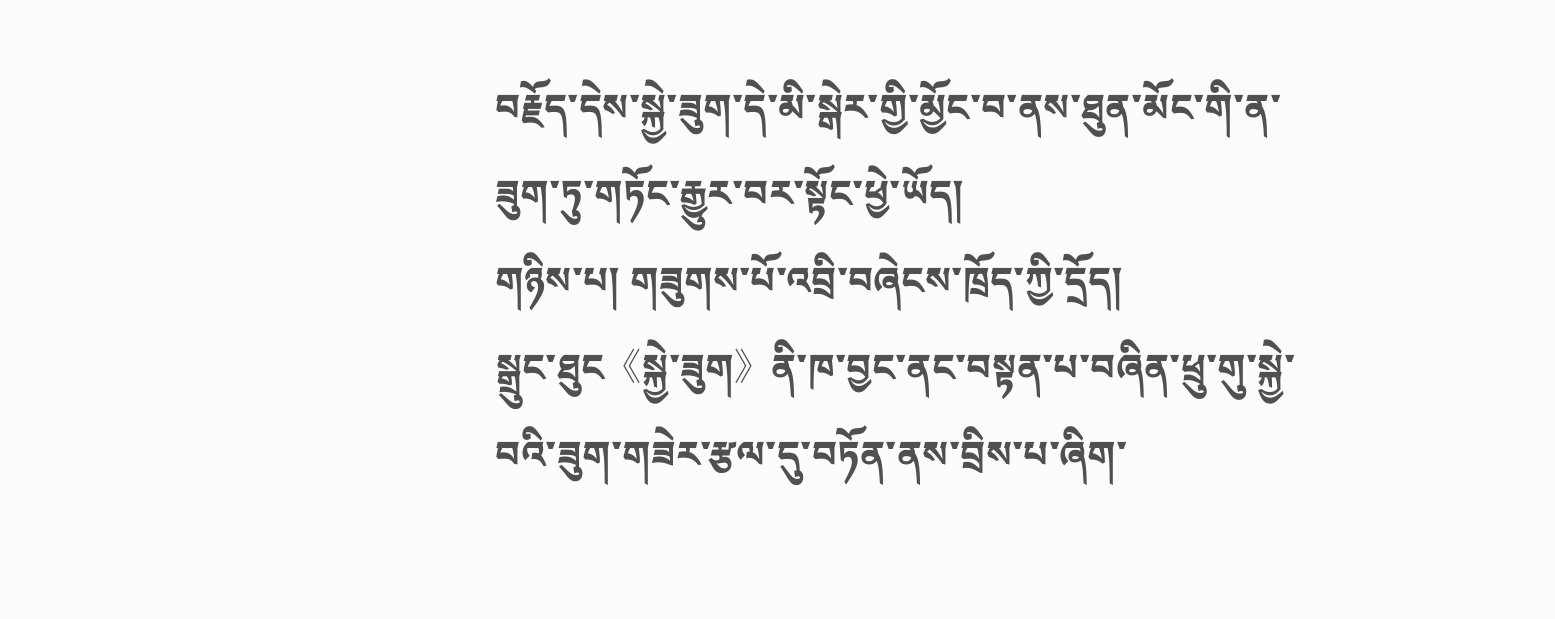བརྗོད་དེས་སྐྱེ་ཟུག་དེ་མི་སྒེར་གྱི་མྱོང་བ་ནས་ཐུན་མོང་གི་ན་ཟུག་ཏུ་གཏོང་རྒྱུར་བར་སྟོང་ཕྱེ་ཡོད།
གཉིས་པ། གཟུགས་པོ་འབྲི་བཞེངས་ཁྲོད་ཀྱི་དྲོད།
སྒྲུང་ཐུང《སྐྱེ་ཟུག》ནི་ཁ་བྱང་ནང་བསྟན་པ་བཞིན་ཕྲུ་གུ་སྐྱེ་བའི་ཟུག་གཟེར་རྩལ་དུ་བཏོན་ནས་བྲིས་པ་ཞིག་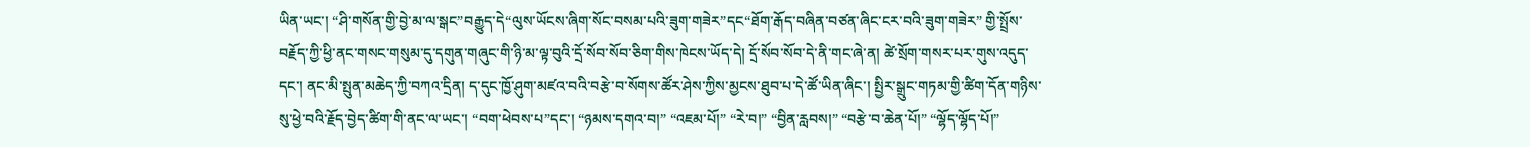ཡིན་ཡང་། “ཤི་གསོན་གྱི་བྱེ་མ་ལ་སྒང”བརྒྱུད་དེ“ལུས་ཡོངས་ཞིག་སོང་བསམ་པའི་ཟུག་གཟེར”དང“ཐོག་རྒོད་བཞིན་བཙན་ཞིང་ངར་བའི་ཟུག་གཟེར” གྱི་སྤྲོས་བརྗོད་ཀྱི་ཕྱི་ནང་གསང་གསུམ་དུ་དགུན་གཞུང་གི་ཉི་མ་ལྟ་བུའི་དྲོ་སོབ་སོབ་ཅིག་གིས་ཁེངས་ཡོད་དེ། དྲོ་སོབ་སོབ་དེ་ནི་གང་ཞེ་ན། ཚེ་སྲོག་གསར་པར་གུས་འདུད་དང་། ནང་མི་སྤུན་མཆེད་ཀྱི་བཀའ་དྲིན། ད་དུང་ཁྱོ་ཤུག་མཛའ་བའི་བརྩེ་བ་སོགས་ཚོར་ཤེས་ཀྱིས་མྱངས་ཐུབ་པ་དེ་ཚོ་ཡིན་ཞིང་། སྤྱིར་སྒྲུང་གཏམ་གྱི་ཚིག་དོན་གཉིས་སུ་ཕྱེ་བའི་རྗོད་བྱེད་ཚིག་གི་ནང་ལ་ཡང་། “བག་ཕེབས་པ”དང་། “ཉམས་དགའ་བ།” “འཇམ་པོ།” “རེ་བ།” “བྱིན་རླབས།” “བརྩེ་བ་ཆེན་པོ།” “ལྷོད་ལྷོད་པོ།”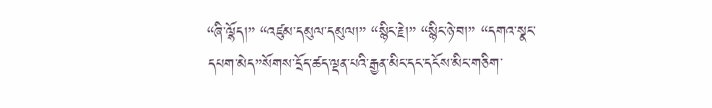“ཞི་ལྷོད།” “འཛུམ་དམུལ་དམུལ།” “སྙིང་རྗེ།” “སྙིང་ཉེ་བ།” “དགའ་སྣང་དཔག་མེད”སོགས་དྲོད་ཚད་ལྡན་པའི་རྒྱན་མིང་དང་དངོས་མིང་གཅིག་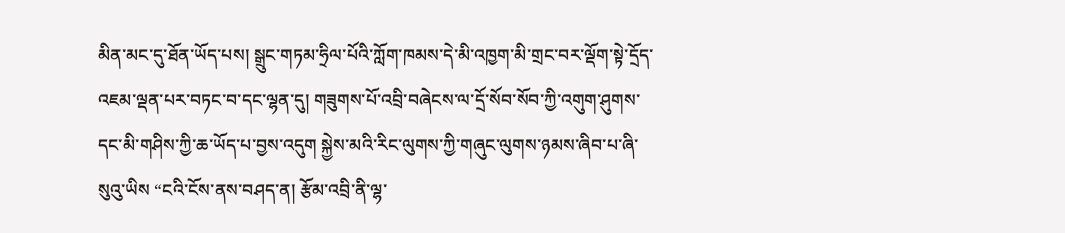མིན་མང་དུ་ཐོན་ཡོད་པས། སྒྲུང་གཏམ་ཧྲིལ་པོའི་ཀློག་ཁམས་དེ་མི་འཁྱག་མི་གྲང་བར་ལྡོག་སྟེ་དྲོད་འཇམ་ལྡན་པར་བཏང་བ་དང་ལྷན་དུ། གཟུགས་པོ་འབྲི་བཞེངས་ལ་དྲོ་སོབ་སོབ་ཀྱི་འགུག་ཤུགས་དང་མི་གཤིས་ཀྱི་ཆ་ཡོད་པ་བྱས་འདུག སྐྱེས་མའི་རིང་ལུགས་ཀྱི་གཞུང་ལུགས་ཉམས་ཞིབ་པ་ཞི་སུའུ་ཡིས “ངའི་ངོས་ནས་བཤད་ན། རྩོམ་འབྲི་ནི་ལྷ་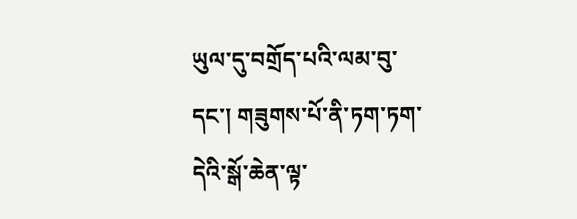ཡུལ་དུ་བགྲོད་པའི་ལམ་བུ་དང་། གཟུགས་པོ་ནི་ཏག་ཏག་དེའི་སྒོ་ཆེན་ལྟ་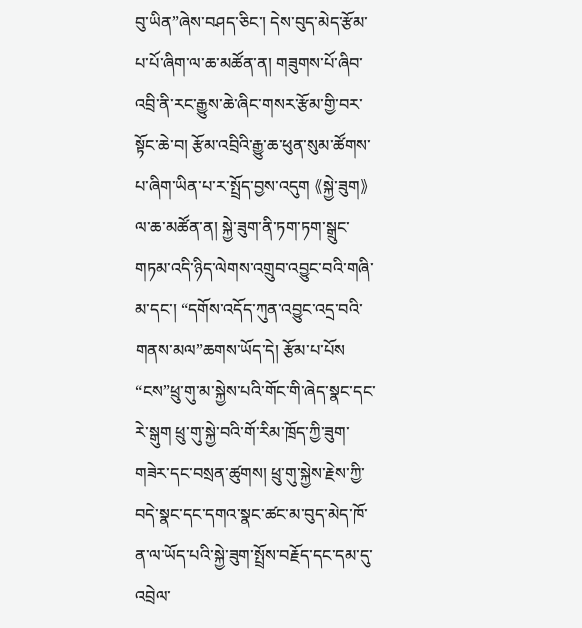བུ་ཡིན”ཞེས་བཤད་ཅིང་། དེས་བུད་མེད་རྩོམ་པ་པོ་ཞིག་ལ་ཆ་མཚོན་ན། གཟུགས་པོ་ཞིབ་འབྲི་ནི་རང་རྒྱུས་ཆེ་ཞིང་གསར་རྩོམ་གྱི་བར་སྟོང་ཆེ་བ། རྩོམ་འབྲིའི་རྒྱུ་ཆ་ཕུན་སུམ་ཚོགས་པ་ཞིག་ཡིན་པ་ར་སྤྲོད་བྱས་འདུག 《སྐྱེ་ཟུག》ལ་ཆ་མཚོན་ན། སྐྱེ་ཟུག་ནི་ཏག་ཏག་སྒྲུང་གཏམ་འདི་ཉིད་ལེགས་འགྲུབ་འབྱུང་བའི་གཞི་མ་དང་། “དགོས་འདོད་ཀུན་འབྱུང་འདྲ་བའི་གནས་མལ”ཆགས་ཡོད་དེ། རྩོམ་པ་པོས “ངས”ཕྲུ་གུ་མ་སྐྱེས་པའི་གོང་གི་ཞེད་སྣང་དང་རེ་སྒུག ཕྲུ་གུ་སྐྱེ་བའི་གོ་རིམ་ཁྲོད་ཀྱི་ཟུག་གཟེར་དང་བསྲན་ཚུགས། ཕྲུ་གུ་སྐྱེས་རྗེས་ཀྱི་བདེ་སྣང་དང་དགའ་སྣང་ཚང་མ་བུད་མེད་ཁོ་ན་ལ་ཡོད་པའི་སྐྱེ་ཟུག་སྤྲོས་བརྗོད་དང་དམ་དུ་འབྲེལ་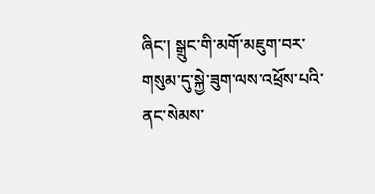ཞིང་། སྒྲུང་གི་མགོ་མཇུག་བར་གསུམ་དུ་སྐྱེ་ཟུག་ལས་འཕྲོས་པའི་ནང་སེམས་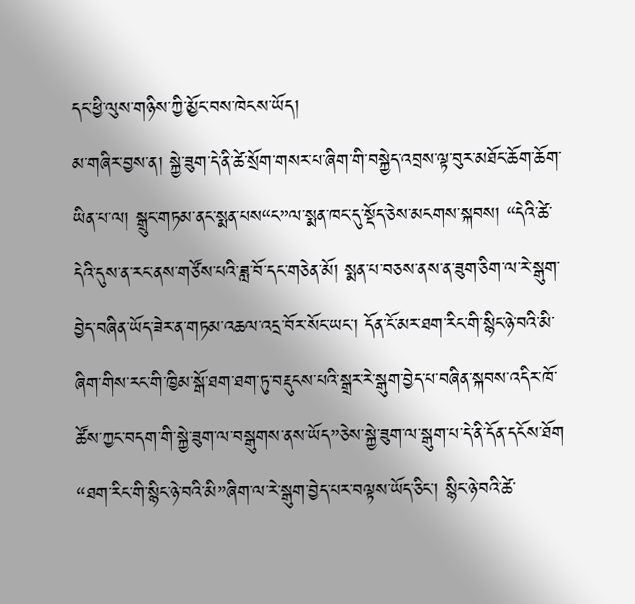དང་ཕྱི་ལུས་གཉིས་ཀྱི་མྱོང་བས་ཁེངས་ཡོད།
མ་གཞིར་བྱས་ན། སྐྱེ་ཟུག་དེ་ནི་ཚེ་སྲོག་གསར་པ་ཞིག་གི་བསྐྱེད་འབྲས་ལྟ་བུར་མཐོང་ཆོག་ཆོག་ཡིན་པ་ལ། སྒྲུང་གཏམ་ནང་སྨན་པས“ང”ལ་སྨན་ཁང་དུ་སྡོད་ཅེས་མངགས་སྐབས། “དེའི་ཚེ་དེའི་དུས་ན་རང་ནས་གཙོས་པའི་ཟླ་བོ་དང་གཅེན་མོ། སྨན་པ་བཅས་ནས་ན་ཟུག་ཅིག་ལ་རེ་སྒུག་བྱེད་བཞིན་ཡོད་ཟེར་ན་གཏམ་འཆལ་འདྲ་བོར་སོང་ཡང་། དོན་ངོ་མར་ཐག་རིང་གི་སྙིང་ཉེ་བའི་མི་ཞིག་གིས་རང་གི་ཁྱིམ་སྒོ་ཐག་ཐག་ཏུ་བརྡུངས་པའི་སྒྲར་རེ་སྒུག་བྱེད་པ་བཞིན་སྐབས་འདིར་ཁོ་ཚོས་ཀྱང་བདག་གི་སྐྱེ་ཟུག་ལ་བསྒུགས་ནས་ཡོད”ཅེས་སྐྱེ་ཟུག་ལ་སྒུག་པ་དེ་ནི་དོན་དངོས་ཐོག “ཐག་རིང་གི་སྙིང་ཉེ་བའི་མི”ཞིག་ལ་རེ་སྒུག་བྱེད་པར་བལྟས་ཡོད་ཅིང་། སྙིང་ཉེ་བའི་ཚེ་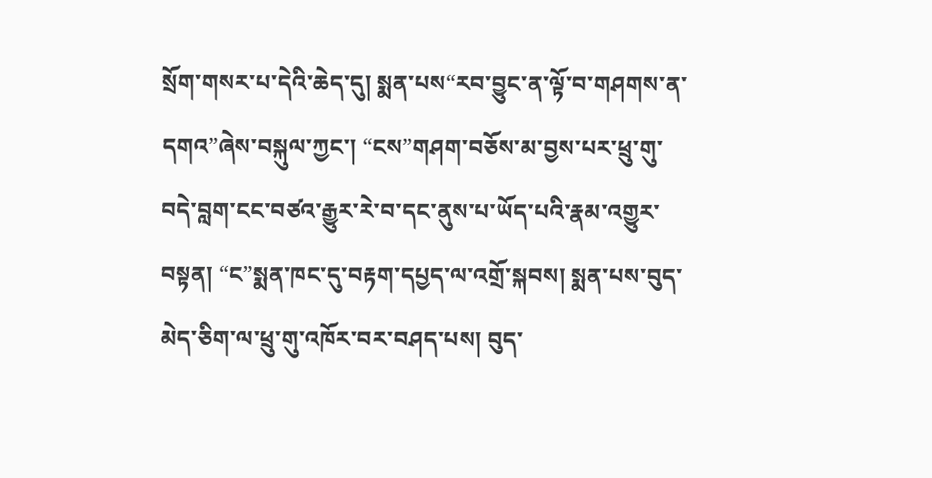སྲོག་གསར་པ་དེའི་ཆེད་དུ། སྨན་པས“རབ་བྱུང་ན་ལྟོ་བ་གཤགས་ན་དགའ”ཞེས་བསྐུལ་ཀྱང་། “ངས”གཤག་བཅོས་མ་བྱས་པར་ཕྲུ་གུ་བདེ་བླག་ངང་བཙའ་རྒྱུར་རེ་བ་དང་ནུས་པ་ཡོད་པའི་རྣམ་འགྱུར་བསྟན། “ང”སྨན་ཁང་དུ་བརྟག་དཔྱད་ལ་འགྲོ་སྐབས། སྨན་པས་བུད་མེད་ཅིག་ལ་ཕྲུ་གུ་འཁོར་བར་བཤད་པས། བུད་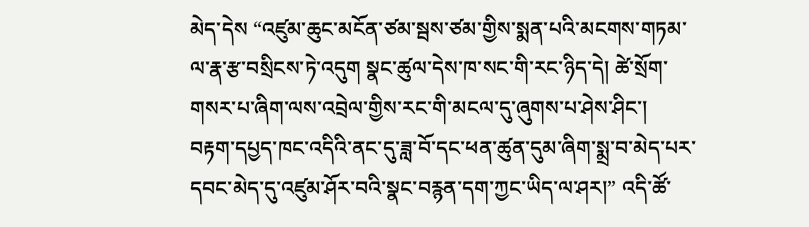མེད་དེས “འཛུམ་ཆུང་མངོན་ཙམ་སྦས་ཙམ་གྱིས་སྨན་པའི་མངགས་གཏམ་ལ་རྣ་རྩ་བསྲིངས་ཏེ་འདུག སྣང་ཚུལ་དེས་ཁ་སང་གི་རང་ཉིད་དེ། ཚེ་སྲོག་གསར་པ་ཞིག་ལས་འབྲེལ་གྱིས་རང་གི་མངལ་དུ་ཞུགས་པ་ཤེས་ཤིང་། བརྟག་དཔྱད་ཁང་འདིའི་ནང་དུ་ཟླ་བོ་དང་ཕན་ཚུན་དུམ་ཞིག་སྨྲ་བ་མེད་པར་དབང་མེད་དུ་འཛུམ་ཤོར་བའི་སྣང་བརྙན་དག་ཀྱང་ཡིད་ལ་ཤར།” འདི་ཚོ་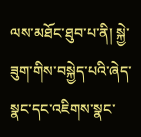ལས་མཐོང་ཐུབ་པ་ནི། སྐྱེ་ཟུག་གིས་བསྐྱེད་པའི་ཞེད་སྣང་དང་འཇིགས་སྣང་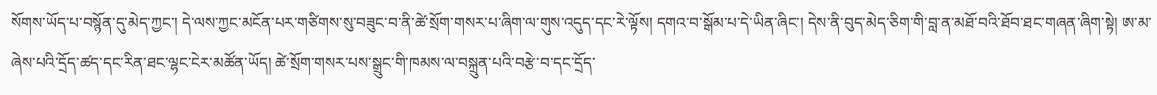སོགས་ཡོད་པ་བསྙོན་དུ་མེད་ཀྱང་། དེ་ལས་ཀྱང་མངོན་པར་གཙིགས་སུ་བཟུང་བ་ནི་ཚེ་སྲོག་གསར་པ་ཞིག་ལ་གུས་འདུད་དང་རེ་ལྟོས། དགའ་བ་སྒོམ་པ་དེ་ཡིན་ཞིང་། དེས་ནི་བུད་མེད་ཅིག་གི་བླ་ན་མཐོ་བའི་ཐོབ་ཐང་གཞན་ཞིག་སྟེ། ཨ་མ་ཞེས་པའི་དྲོད་ཚད་དང་རིན་ཐང་ལྷང་ངེར་མཚོན་ཡོད། ཚེ་སྲོག་གསར་པས་སྒྲུང་གི་ཁམས་ལ་བསྐྲུན་པའི་བརྩེ་བ་དང་དྲོད་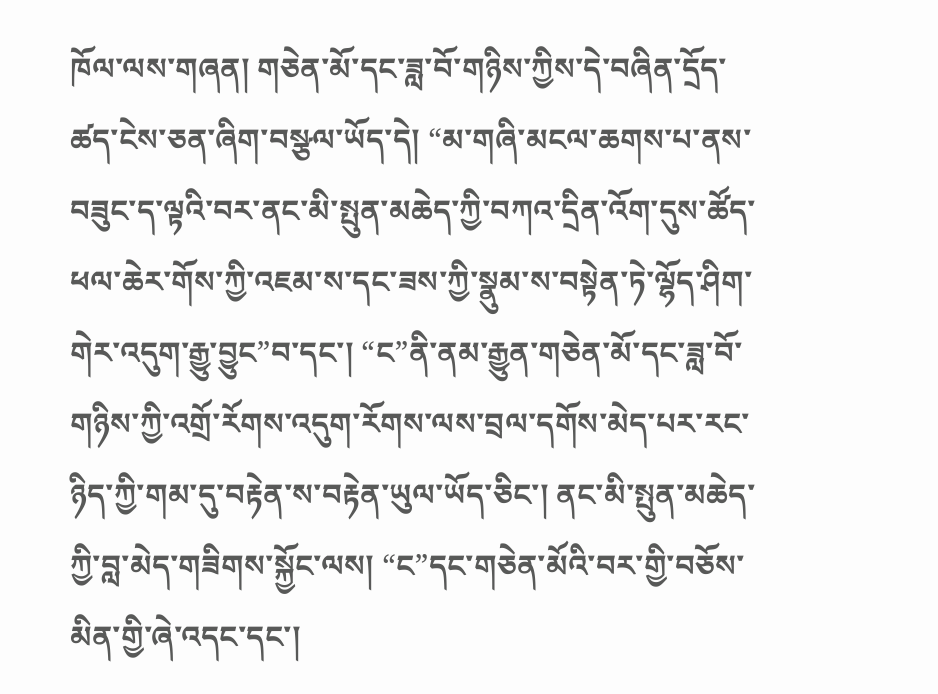ཁོལ་ལས་གཞན། གཅེན་མོ་དང་ཟླ་བོ་གཉིས་ཀྱིས་དེ་བཞིན་དྲོད་ཚད་ངེས་ཅན་ཞིག་བསྩལ་ཡོད་དེ། “མ་གཞི་མངལ་ཆགས་པ་ནས་བཟུང་ད་ལྟའི་བར་ནང་མི་སྤུན་མཆེད་ཀྱི་བཀའ་དྲིན་འོག་དུས་ཚོད་ཕལ་ཆེར་གོས་ཀྱི་འཇམ་ས་དང་ཟས་ཀྱི་སྣུམ་ས་བསྟེན་ཏེ་ལྷོད་ཤིག་གེར་འདུག་རྒྱུ་བྱུང”བ་དང་། “ང”ནི་ནམ་རྒྱུན་གཅེན་མོ་དང་ཟླ་བོ་གཉིས་ཀྱི་འགྲོ་རོགས་འདུག་རོགས་ལས་བྲལ་དགོས་མེད་པར་རང་ཉིད་ཀྱི་གམ་དུ་བརྟེན་ས་བརྟེན་ཡུལ་ཡོད་ཅིང་། ནང་མི་སྤུན་མཆེད་ཀྱི་བླ་མེད་གཟིགས་སྐྱོང་ལས། “ང”དང་གཅེན་མོའི་བར་གྱི་བཅོས་མིན་གྱི་ཞེ་འདང་དང་།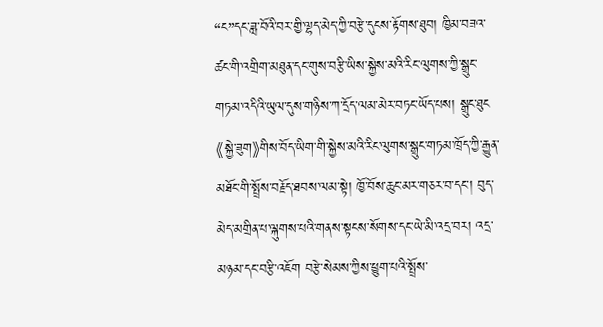“ང”དང་ཟླ་བོའི་བར་གྱི་ལྷད་མེད་ཀྱི་བརྩེ་དུངས་རྟོགས་ཐུབ། ཁྱིམ་བཟའ་ཚང་གི་འགྲིག་མཐུན་དང་གུས་བརྩི་ཡིས་སྐྱེས་མའི་རིང་ལུགས་ཀྱི་སྒྲུང་གཏམ་འདིའི་ཡུལ་དུས་གཉིས་ཀ་དྲོད་ལམ་མེར་བཏང་ཡོད་པས། སྒྲུང་ཐུང《སྐྱེ་ཟུག》གིས་བོད་ཡིག་གི་སྐྱེས་མའི་རིང་ལུགས་སྒྲུང་གཏམ་ཁྲོད་ཀྱི་རྒྱུན་མཐོང་གི་སྤྲོས་བརྗོད་ཐབས་ལམ་སྟེ། ཁྱོ་བོས་ཆུང་མར་གཅར་བ་དང་། བུད་མེད་མགྲིན་པ་ལྐུགས་པའི་གནས་སྟངས་སོགས་དང་ཡེ་མི་འདྲ་བར། འདྲ་མཉམ་དང་བརྩི་འཇོག བརྩེ་སེམས་ཀྱིས་ཕྱུག་པའི་སྤྲོས་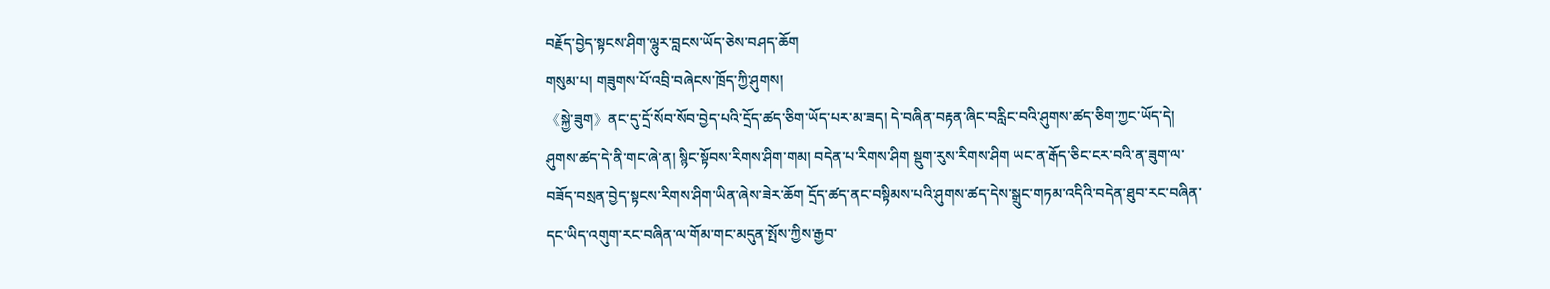བརྗོད་བྱེད་སྟངས་ཤིག་ལྷུར་བླངས་ཡོད་ཅེས་བཤད་ཆོག
གསུམ་པ། གཟུགས་པོ་འབྲི་བཞེངས་ཁྲོད་ཀྱི་ཤུགས།
《སྐྱེ་ཟུག》ནང་དུ་དྲོ་སོབ་སོབ་བྱེད་པའི་དྲོད་ཚད་ཅིག་ཡོད་པར་མ་ཟད། དེ་བཞིན་བརྟན་ཞིང་བརླིང་བའི་ཤུགས་ཚད་ཅིག་ཀྱང་ཡོད་དེ། ཤུགས་ཚད་དེ་ནི་གང་ཞེ་ན། སྙིང་སྟོབས་རིགས་ཤིག་གམ། བདེན་པ་རིགས་ཤིག སྡུག་རུས་རིགས་ཤིག ཡང་ན་རྒོད་ཅིང་ངར་བའི་ན་ཟུག་ལ་བཟོད་བསྲན་བྱེད་སྟངས་རིགས་ཤིག་ཡིན་ཞེས་ཟེར་ཆོག དྲོད་ཚད་ནང་བསྟིམས་པའི་ཤུགས་ཚད་དེས་སྒྲུང་གཏམ་འདིའི་བདེན་ཐུབ་རང་བཞིན་དང་ཡིད་འགུག་རང་བཞིན་ལ་གོམ་གང་མདུན་སྤོས་ཀྱིས་རྒྱབ་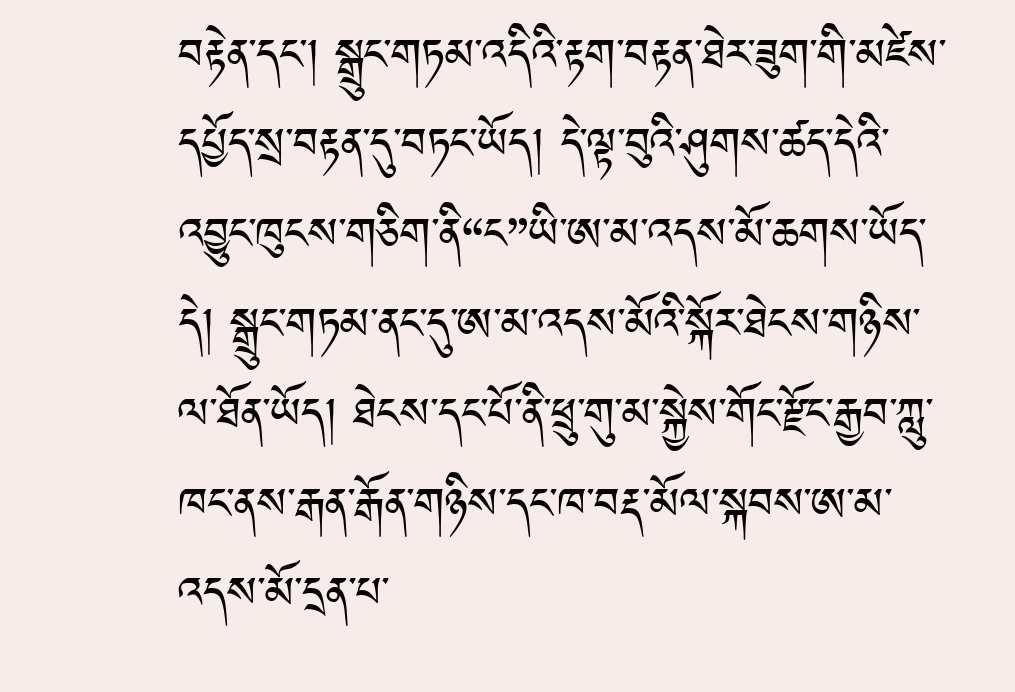བརྟེན་དང་། སྒྲུང་གཏམ་འདིའི་རྟག་བརྟན་ཐེར་ཟུག་གི་མཛེས་དཔྱོད་སྲ་བརྟན་དུ་བཏང་ཡོད། དེ་ལྟ་བུའི་ཤུགས་ཚད་དེའི་འབྱུང་ཁུངས་གཅིག་ནི“ང”ཡི་ཨ་མ་འདས་མོ་ཆགས་ཡོད་དེ། སྒྲུང་གཏམ་ནང་དུ་ཨ་མ་འདས་མོའི་སྐོར་ཐེངས་གཉིས་ལ་ཐོན་ཡོད། ཐེངས་དང་པོ་ནི་ཕྲུ་གུ་མ་སྐྱེས་གོང་རྫོང་རྒྱབ་ཀླུ་ཁང་ནས་རྒན་རྒོན་གཉིས་དང་ཁ་བརྡ་མོལ་སྐབས་ཨ་མ་འདས་མོ་དྲན་པ་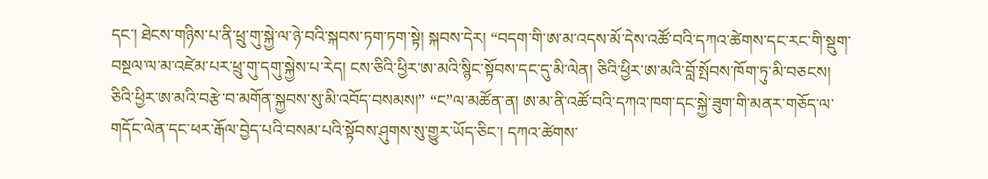དང་། ཐེངས་གཉིས་པ་ནི་ཕྲུ་གུ་སྐྱེ་ལ་ཉེ་བའི་སྐབས་ཏག་ཏག་སྟེ། སྐབས་དེར། “བདག་གི་ཨ་མ་འདས་མོ་དེས་འཚོ་བའི་དཀའ་ཚེགས་དང་རང་གི་སྡུག་བསྔལ་ལ་མ་འཛེམ་པར་ཕྲུ་གུ་དགུ་སྐྱེས་པ་རེད། ངས་ཅིའི་ཕྱིར་ཨ་མའི་སྙིང་སྟོབས་དང་དུ་མི་ལེན། ཅིའི་ཕྱིར་ཨ་མའི་བློ་སྤོབས་ཁོག་ཏུ་མི་བཅངས། ཅིའི་ཕྱིར་ཨ་མའི་བརྩེ་བ་མགོན་སྐྱབས་སུ་མི་འབོད་བསམས།” “ང”ལ་མཚོན་ན། ཨ་མ་ནི་འཚོ་བའི་དཀའ་ཁག་དང་སྐྱེ་ཟུག་གི་མནར་གཅོད་ལ་གདོང་ལེན་དང་ཕར་རྒོལ་བྱེད་པའི་བསམ་པའི་སྟོབས་ཤུགས་སུ་གྱུར་ཡོད་ཅིང་། དཀའ་ཚེགས་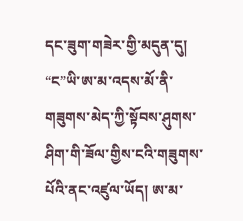དང་ཟུག་གཟེར་གྱི་མདུན་དུ། “ང”ཡི་ཨ་མ་འདས་མོ་ནི་གཟུགས་མེད་ཀྱི་སྟོབས་ཤུགས་ཤིག་གི་ཟོལ་གྱིས་ངའི་གཟུགས་པོའི་ནང་འཛུལ་ཡོད། ཨ་མ་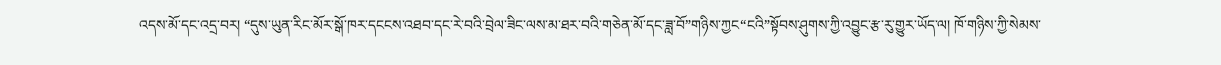འདས་མོ་དང་འདྲ་བར། “དུས་ཡུན་རིང་མོར་སྒོ་ཁར་དངངས་འཐབ་དང་རེ་བའི་བྲེལ་ཟིང་ལས་མ་ཐར་བའི་གཅེན་མོ་དང་ཟླ་བོ”གཉིས་ཀྱང“ངའི”སྟོབས་ཤུགས་ཀྱི་འབྱུང་རྩ་རུ་གྱུར་ཡོད་ལ། ཁོ་གཉིས་ཀྱི་སེམས་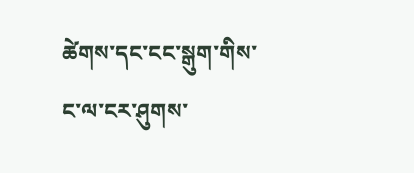ཚེགས་དང་ངང་སྒུག་གིས་ང་ལ་ངར་ཤུགས་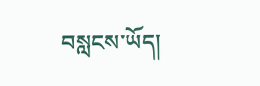བསླངས་ཡོད།